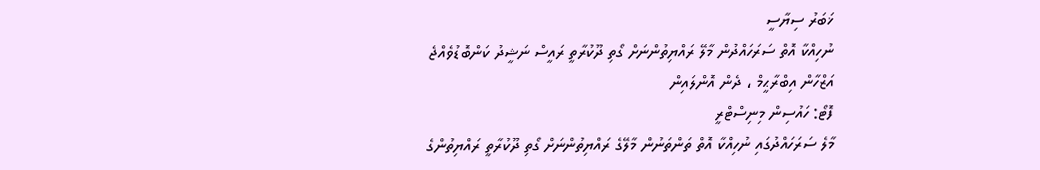ޚަބަރު ސިޔާސީ
ނުހިއްކާ އޮތް ސަރަހައްދުން މާލޭ ރައްޔިތުންނަށް ގޯތި ދޫކުރާތީ ރައީސް ނަޝީދު ކަންބޮޑުވެއްޖެ
އަޒްހާން އިބްރާޙީމް ، ދެން އޮންލައިން
ފޮޓޯ: ހައުސިން މިނިސްޓްރީ
މާލެ ސަރަހައްދުގައި ނުހިއްކާ އޮތް ތަންތަނުން މާލޭގެ ރައްޔިތުންނަށް ގޯތި ދޫކުރާތީ ރައްޔިތުންގެ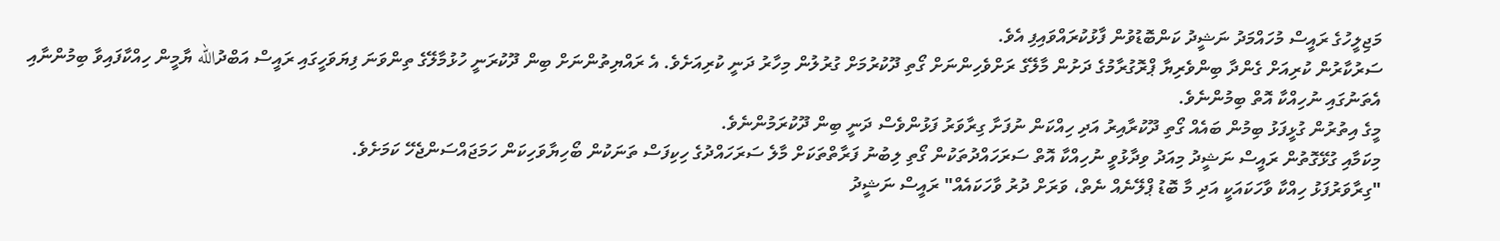މަޖިލީހުގެ ރައީސް މުހައްމަދު ނަޝީދު ކަންބޮޑުވުން ފާޅުކުރައްވައިފި އެވެ.
ސަރުކާރުން ކުރިއަށް ގެންދާ ބިންވެރިޔާ ޕްރޮގުރާމުގެ ދަށުން މާލޭގެ ރަށްވެހިންނަށް ގޯތި ދޫކުރުމަށް ގުރުލުން މިހާރު ދަނީ ކުރިއަށެވެ. އެ ރައްޔިތުންނަށް ބިން ދޫކުރަނީ ހުޅުމާލޭގެ ތިންވަނަ ފިޔަވަހީގައި ރައީސް އަބްދުالله ޔާމީން ހިއްކާފައިވާ ބިމުންނާއި އެތަނުގައި ނުހިއްކާ އޮތް ބިމުންނެވެ.
މީގެ އިތުރުން ގުޅީފަޅު ބިމުން ބައެއް ގޯތި ދޫކުރާއިރު އަދި ހިއްކަން ނުފަށާ ގިރާވަރު ފަޅުންވެސް ދަނީ ބިން ދޫކުރަމުންނެވެ.
މިކަމާއި ގުޅޭގޮތުން ރައީސް ނަޝީދު މިއަދު ވިދާޅުވީ ނުހިއްކާ އޮތް ސަރަހައްދުތަކުން ގޯތި ލިބުނު ފަރާތްތަކަށް މާލެ ސަރަހައްދުގެ ހިކިފަސް ތަނަކުން ބޯހިޔާވަހިކަން ހަމަޖައްސަންޖެހޭ ކަމަށެވެ.
"ގިރާވަރުފަޅު ހިއްކާ ވާހަކައަކީ އަދި މާ ބޮޑު ޕްލޭނެއް ނެތް، ވަރަށް ދުރު ވާހަކައެއް" ރައީސް ނަޝީދު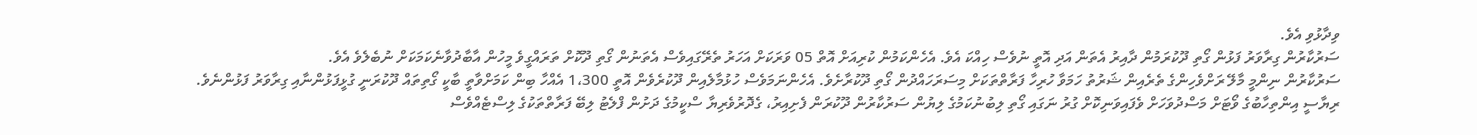ވިދާޅުވި އެވެ.
ސަރުކާރުން ގިރާވަރު ފަޅުން ގޯތި ދޫކުރަމުން ދާއިރު އެތަން އަދި އޮތީ ނުވެސް ހިއްކަ އެވެ. އެހެންކަމުން ކުރިއަށް އޮތް 05 ވަރަކަށް އަހަރު ތެރޭގައިވެސް އެތަނުން ގޯތި ދޫކޮށް ތަރައްގީވެ މީހުން އާބާދުވާނެކަމަކަށް ނުބެލެވެ އެވެ.
ސަރުކާރުން ނިންމީ މާލޭ ރަށްވެހިންގެ ތެރެއިން ޝަރުތު ހަމަވާ ހުރިހާ ފަރާތްތަކަށް މިސަރަހައްދުން ގޯތި ދޫކުރާށެވެ. އެހެންނަމަވެސް ހުޅުމާލެއިން ދޫކުރެވެން އޮތީ 1،300 އެއްހާ ބިން ކަމަށްވާތީ ބާކީ ގޯތިތައް ދޫކުރަނީ ގުޅީފަޅުންނާއި ގިރާވަރު ފަޅުންނެވެ.
ރިޔާސީ އިންތިހާބުގެ ވޯޓަށް މަސްދުވަހަށް ވެފައިވަނިކޮށް ގުރު ނަގައި ގޯތި ލިބުނުކަމުގެ ލިޔުން ސަރުކާރުން ދޫކުރަން ފެށިއިރު، ގެދޮރުވެރިޔާ ސްކީމުގެ ދަށުން ފްލެޓު ލިބޭ ފަރާތްތަކުގެ ލިސްޓެއްވެސް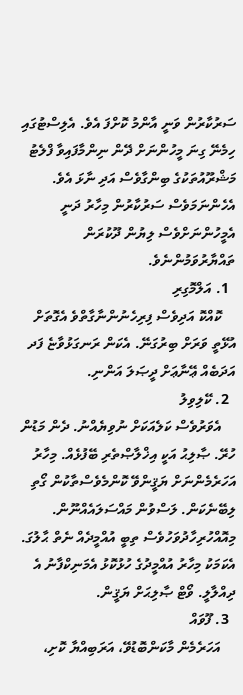ސަރުކާރުން ވަނީ އާންމު ކޮށްފަ އެވެ. އެލިސްޓުގައި ހިމެނޭ ގިނަ މީހުންނަށް ދޭން ނިންމާފައިވާ ފްލެޓު މަޝްރޫއުތަކުގެ ބިންގާވެސް އަދި ނާޅަ އެވެ. އެހެންނަމަވެސް ސަރުކާރުން މިހާރު ދަނީ އެމީހުންނަށްވެސް ލިޔުން ދޫކުރަން ތައްޔާރުވަމުންނެވެ.
  1. އަލްމޮގިރި
    ކޮއްކޮ އަދިވެސް ފިރިހެނުންނާގާތްވެ އެގޮތަށް އުޅޭތީ ވަރަށް ބިރުގަނޭ. އެކަން ރަނގަޅުވާޏެ ފަދ އަދަބެއް ޢޭނާޢަށް ދީޞަލަ އަންނި.
  2. ކޭލިވިލު
    އެވަރުވެސް ކަލެއަކަށް ނުވިޔެއްނު. ދެން މަޑުން ހުރޭ. ޞާލިޙު އަކީ އިޚްލާޞްތެރި ބޭފުޅެއް. މިހާރު އަހަރެމެންނަށް ޔަޤީންވޭ ކޮންމެވެސްތާކުން ގޯތި ލިބޭނެކަން. ލަސްވުން މައްސަލައެއްނޫން. މިއޮއްހުރިހާދުވަހުވެސް ތިބީ އުއްމީދެއް ނެތް ޙާލުގަ. އެކަމަކު މިހާރު އުއްމީދުގެ ހުޅުކޮޅު އެމަނިކްފާނު އެ ދިއްލާލީ. ވޯޓް ޞާލިޙަށް ޔަޤީން.
  3. ފޫވައް
    އަހަރެމެން މާކަންބޮޑުވޭ، އަރަބިއްޔާ ކޮށި،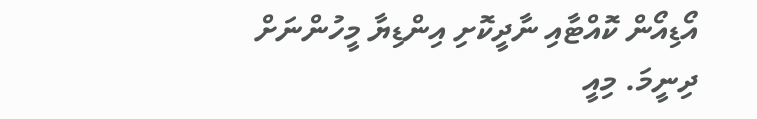އޯޑިއޯން ކޮއްޓާއި ނާދީކޮށި އިންޑިޔާ މީހުންނަށް ދިނީމަ. މިއީ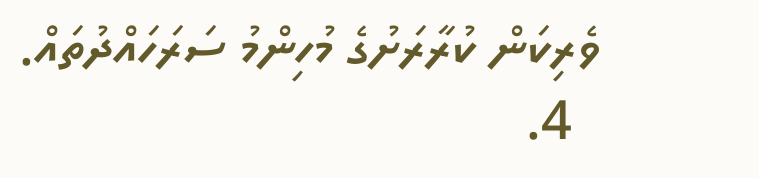ވެރިކަން ކުރާރަށުގެ މުހިންމު ސަރަހައްދުތައް.
  4.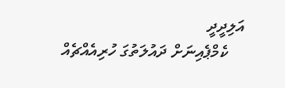އަލިދީދީ
    ކެމްޕެއިނަށް ދައުލަތުގަ ހުރިއެއްޗެއް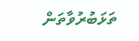ތަޅަބުރުވާތަން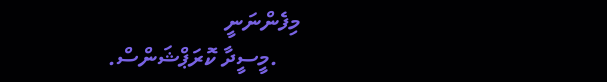މިފެންނަނީ
    .މީސީދާ ކޮރަޕްޝަންސް.